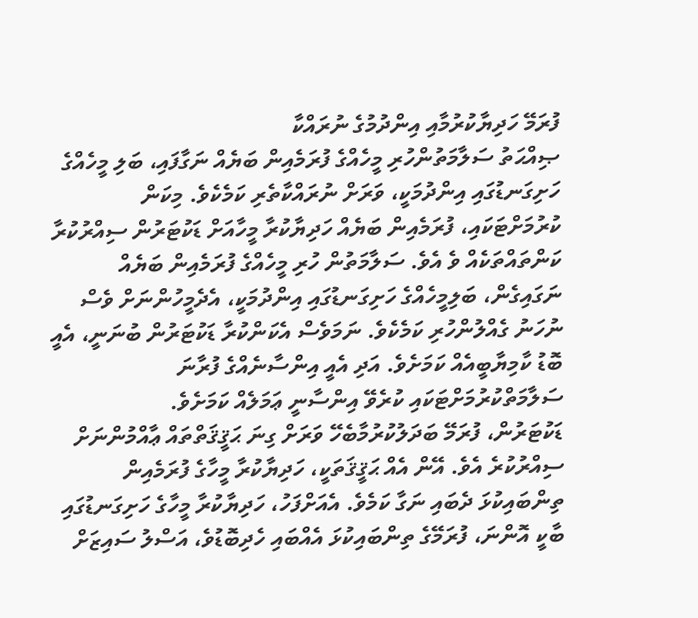ފުރަމޭ ހަދިޔާކުރުމާއި އިންދުމުގެ ނުރައްކާ
ޞިއްޙަތު ސަލާމަތުންހުރި މީހެއްގެ ފުރަމެއިން ބަޔެއް ނަގާފައި، ބަލި މީހެއްގެ ހަށިގަނޑުގައި އިންދުމަކީ، ވަރަށް ނުރައްކާތެރި ކަމެކެވެ. މިކަން ކުރުމަށްޓަކައި، ފުރަމެއިން ބަޔެއް ހަދިޔާކުރާ މީހާއަށް ޑަކުޓަރުން ސިއްރުކުރާ ކަންތައްތަކެއް ވެ އެވެ. ސަލާމަތުން ހުރި މީހެއްގެ ފުރަމެއިން ބަޔެއް ނަގައިގެން، ބަލިމީހެއްގެ ހަށިގަނޑުގައި އިންދުމަކީ، އެދެމީހުންނަށް ވެސް ނުހަނު ގެއްލުންހުރި ކަމެކެވެ. ނަމަވެސް އެކަންކުރާ ޑަކުޓަރުން ބުނަނީ، އެއީ ބޮޑު ކާމިޔާބީއެއް ކަމަށެވެ. އަދި އެއީ އިންސާނެއްގެ ފުރާނަ ސަލާމަތްކުރުމަށްޓަކައި ކުރެވޭ އިންސާނީ ޢަމަލެއް ކަމަށެވެ.
ޑަކުޓަރުން، ފުރަމޭ ބަދަލުކުރުމާބެހޭ ވަރަށް ގިނަ ޙަޤީޤަތްތައް ޢާއްމުންނަށް ސިއްރުކުރެ އެވެ. އޭން އެއް ޙަޤީޤަތަކީ، ހަދިޔާކުރާ މީހާގެ ފުރަމެއިން ތިންބައިކުޅަ ދެބައި ނަގާ ކަމެވެ. އެއަށްފަހު، ހަދިޔާކުރާ މީހާގެ ހަށިގަނޑުގައި ބާކީ އޮންނަ، ފުރަމޭގެ ތިންބައިކުޅަ އެއްބައި ހެދިބޮޑުވެ، އަސްލު ސައިޒަށް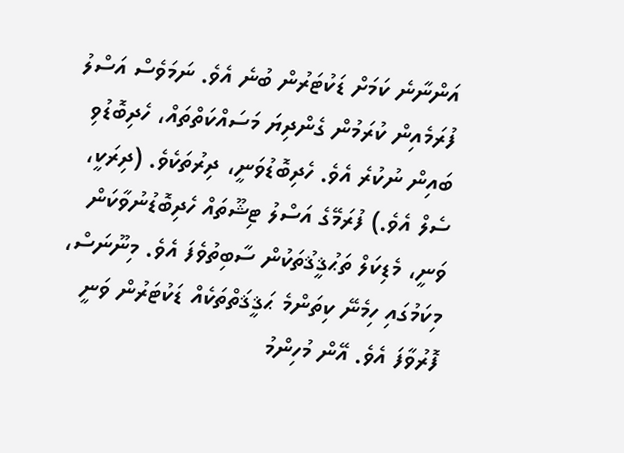އަންނާނެ ކަމަށް ޑަކުޓަރުން ބުނެ އެވެ. ނަމަވެސް އަސްލު ފުރަމެއިން ކުރަމުން ގެންދިޔަ މަސައްކަތްތައް، ހެދިބޮޑުވި ބައިން ނުކުރެ އެވެ. ހެދިބޮޑުވަނީ، ދިރުތަކެވެ. (ދިރަކީ، ސެލް އެވެ.) ފުރަމޭގެ އަސްލު ޓިޝޫތައް ހެދިބޮޑުނުވާކަން ވަނީ، މެޑިކަލް ތަޙުޤީޤުތަކުން ސާބިތުވެފަ އެވެ. މިނޫނަސް، މިކަމުގައި ހިމެނޭ ކިތަންމެ ޙަޤީޤަތްތަކެއް ޑަކުޓަރުން ވަނީ ފޮރުވާފަ އެވެ. އޭން މުހިންމު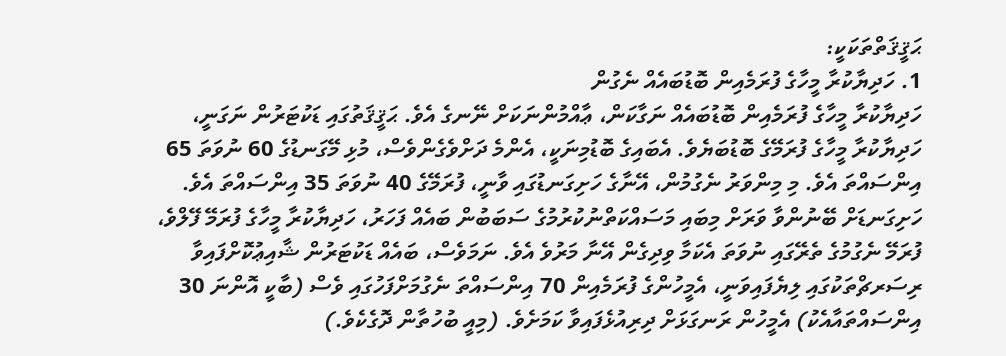ޙަޤީޤަތްތަކަކީ:
1. ހަދިޔާކުރާ މީހާގެ ފުރަމެއިން ބޮޑުބައެއް ނެގުން
ހަދިޔާކުރާ މީހާގެ ފުރަމެއިން ބޮޑުބައެއް ނަގާކަން، ޢާއްމުންނަކަށް ނޭނގެ އެވެ. ޙަޤީޤަތުގައި ޑަކުޓަރުން ނަގަނީ، ހަދިޔާކުރާ މީހާގެ ފުރަމޭގެ ބޮޑުބަޔެވެ. އެބައިގެ ބޮޑުމިނަކީ، އެންމެ ދަށްވެގެންވެސް، މުޅި މޭގަނޑުގެ 60 ނުވަތަ 65 އިންސައްތަ އެވެ. މި މިންވަރު ނެގުމުން، އޭނާގެ ހަށިގަނޑުގައި ވާނީ، ފުރަމޭގެ 40 ނުވަތަ 35 އިންސައްތަ އެވެ. ހަށިގަނޑަށް ބޭނުންވާ ވަރަށް މިބައި މަސައްކަތްނުކުރުމުގެ ސަބަބުން ބައެއް ފަހަރު، ހަދިޔާކުރާ މީހާގެ ފުރަމޭ ފޭލްވެ، ފުރަމޭ ނެގުމުގެ ތެރޭގައި ނުވަތަ އެކަމާ ވިދިގެން އޭނާ މަރުވެ އެވެ. ނަމަވެސް، ބައެއް ޑަކުޓަރުން ޝާއިޢުކޮށްފައިވާ ރިސަރޗްތަކުގައި ލިޔެފައިވަނީ، އެމީހުންގެ ފުރަމެއިން 70 އިންސައްތަ ނެގުމަށްފަހުގައި ވެސް (ބާކީ އޮންނަ 30 އިންސައްތައާއެކު) އެމީހުން ރަނގަޅަށް ދިރިއުޅެފައިވާ ކަމަށެވެ. (މިއީ ބުހުތާން ދޮގެކެވެ.)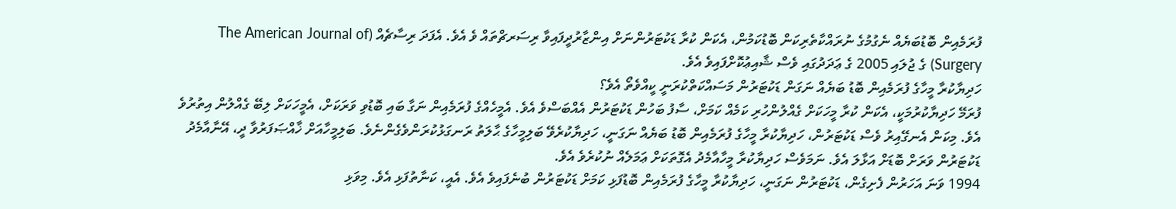ފުރަމެއިން ބޮޑުބަޔެއް ނެގުމުގެ ނުރައްކާތެރިކަން ބޮޑުކަމުން، އެކަން ކުރާ ޑަކުޓަރުންނަށް އިންޒާރުދީފައިވާ ރިސަރޗްތައް ވެ އެވެ. އެފަދަ ރިސާޗެއް (The American Journal of Surgery) ގެ ޖުލައި 2005 ގެ ޢަދަދުގައި ވެސް ޝާއިޢުކޮށްފައިވެ އެވެ.
ހަދިޔާކުރާ މީހާގެ ފުރަމެއިން ބޮޑު ބަޔެއް ނަގަން ޑަކުޓަރުން މަސައްކަތްކުރަނީ ކީއްވެތޯ އެވެ؟
ފުރަމޭ ހަދިޔާކުރުމަކީ، އެކަން ކުރާ މީހަކަށް ގެއްލުންހުރި ކަމެއް ކަމަށް، ސާފު ބަހުން ޑަކުޓަރުން އެއްބަސްވެ އެވެ. އެމީހެއްގެ ފުރަމެއިން ނަގާ ބައި ބޮޑުވި ވަރަކަށް، އެމީހަކަށް ލިބޭ ގެއްލުން އިތުރުވެ އެވެ. މިކަން އެނގޭއިރު ވެސް ޑަކުޓަރުން، ހަދިޔާކުރާ މީހާގެ ފުރަމެއިން ބޮޑު ބަޔެއް ނަގަނީ، ހަދިޔާކުރެވޭ ބަލިމީހާގެ ޙާލަތު ރަނގަޅުކުރަންވެގެންނެވެ. ބަލިމީހާއަށް ޚާއްޞަފަރުވާ ދީ، އޭނާއާމެދު ޑަކުޓަރުން ވަރަށް ބޮޑަށް އަޅާލަ އެވެ. ނަމަވެސް ހަދިޔާކުރާ މީހާއާމެދު އެގޮތަކަށް ޢަމަލެއް ނުކުރެވެ އެވެ.
1994 ވަނަ އަހަރުން ފެށިގެން، ޑަކުޓަރުން ނަގަނީ، ހަދިޔާކުރާ މީހާގެ ފުރަމެއިން ބޮޑުފަޅި ކަމަށް ޑަކުޓަރުން ބުނެފައިވެ އެވެ. އެއީ، ކަނާތުފަޅި އެވެ. މިވަޅި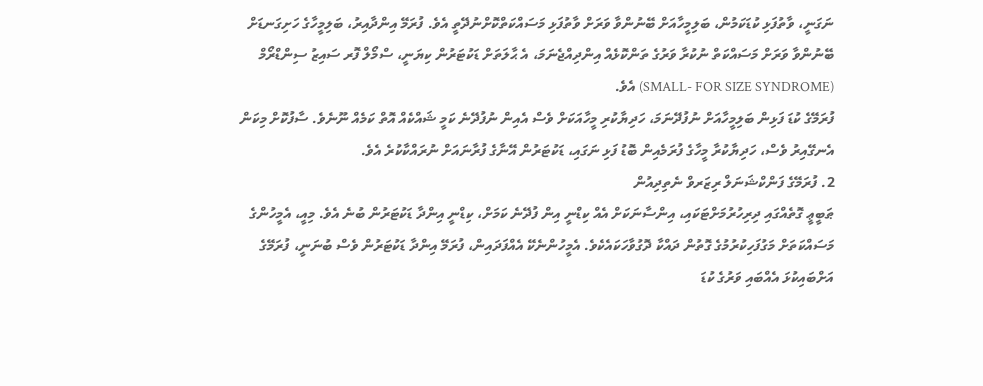ނަގަނީ، ވާތުފަޅި ކުޑަކަމުން، ބަލިމީހާއަށް ބޭނުންވާ ވަރަށް ވާތުފަޅި މަސައްކަތްކޮށްނުދޭތީ އެވެ. ފުރަމޭ އިންދާއިރު، ބަލިމީހާގެ ހަށިގަނޑަށް ބޭނުންވާ ވަރަށް މަސައްކަތް ނުކުރާ ވަރުގެ ތަންކޮޅެއް އިންދިއްޖެނަމަ، އެ ޙާލަތަށް ޑަކުޓަރުން ކިޔަނީ، ސްމޯލް ފޮރ ސައިޒު ސިންޑްރޯމް (SMALL- FOR SIZE SYNDROME) އެވެ.
ފުރަމޭގެ ކުޑަ ފަޅިން ބަލިމީހާއަށް ނުފުދޭނަމަ، ހަދިޔާކުރި މީހާއަކަށް ވެސް އެއިން ނުފުދޭނެ ކަމީ ޝައްކެއް އޮތް ކަމެއް ނޫނެވެ. ސާފުކޮށް މިކަން އެނގޭއިރު ވެސް، ހަދިޔާކުރާ މީހާގެ ފުރަމެއިން ބޮޑު ފަޅި ނަގައި، ޑަކުޓަރުން އޭނާގެ ފުރާނައަށް ނުރައްކާކުރެ އެވެ.
2. ފުރަމޭގެ ފަންކްޝަނަލް ރިޒަރވް ނެތިދިއުން
ޠަބީޢީ ގޮތެއްގައި ދިރިހުރުމަށްޓަކައި، އިންސާނަކަށް އެއް ކިޑްނީ އިން ފުދޭނެ ކަމަށް، ކިޑްނީ އިންދާ ޑަކުޓަރުން ބުނެ އެވެ. މިއީ، އެމީހުންގެ މަސައްކަތަށް މަގުފަހިކުރުމުގެ ގޮތުން ދައްކާ ދޮގުވާހަކައެކެވެ. އެމީހުންނެކޭ އެއްފަދައިން، ފުރަމޭ އިންދާ ޑަކުޓަރުން ވެސް ބުނަނީ، ފުރަމޭގެ އަށްބައިކުޅަ އެއްބައި ވަރުގެ ކުޑަ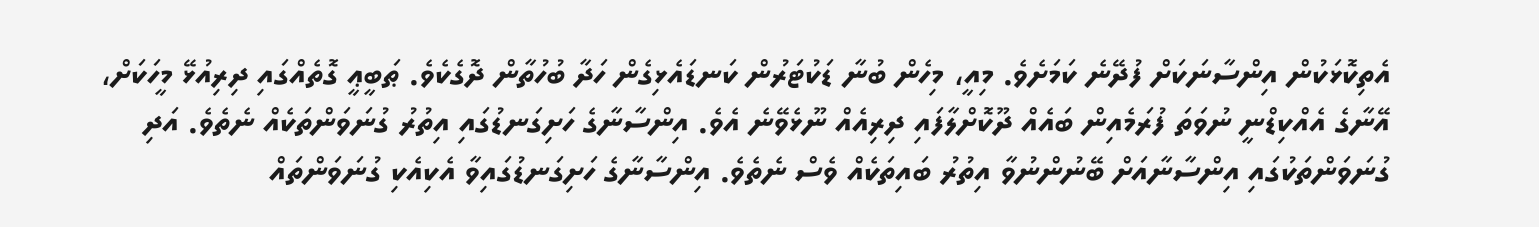އެތިކޮޅަކުން އިންސާނަކަށް ފުދޭނެ ކަމަށެވެ. މިއީ، މިހެން ބުނާ ޑަކުޓަރުން ކަނޑައެޅިގެން ހަދާ ބުހުތާން ދޮގެކެވެ. ޠަބީޢީ ގޮތެއްގައި ދިރިއުޅޭ މީހަކަށް، އޭނާގެ އެއްކިޑްނީ ނުވަތަ ފުރަމެއިން ބައެއް ދޫކޮށްލާފައި ދިރިއެއް ނޫޅެވޭނެ އެވެ. އިންސާނާގެ ހަށިގަނޑުގައި އިތުރު ގުނަވަންތަކެއް ނެތެވެ. އަދި ގުނަވަންތަކުގައި އިންސާނާއަށް ބޭނުންނުވާ އިތުރު ބައިތަކެއް ވެސް ނެތެވެ. އިންސާނާގެ ހަށިގަނޑުގައިވާ އެކިއެކި ގުނަވަންތައް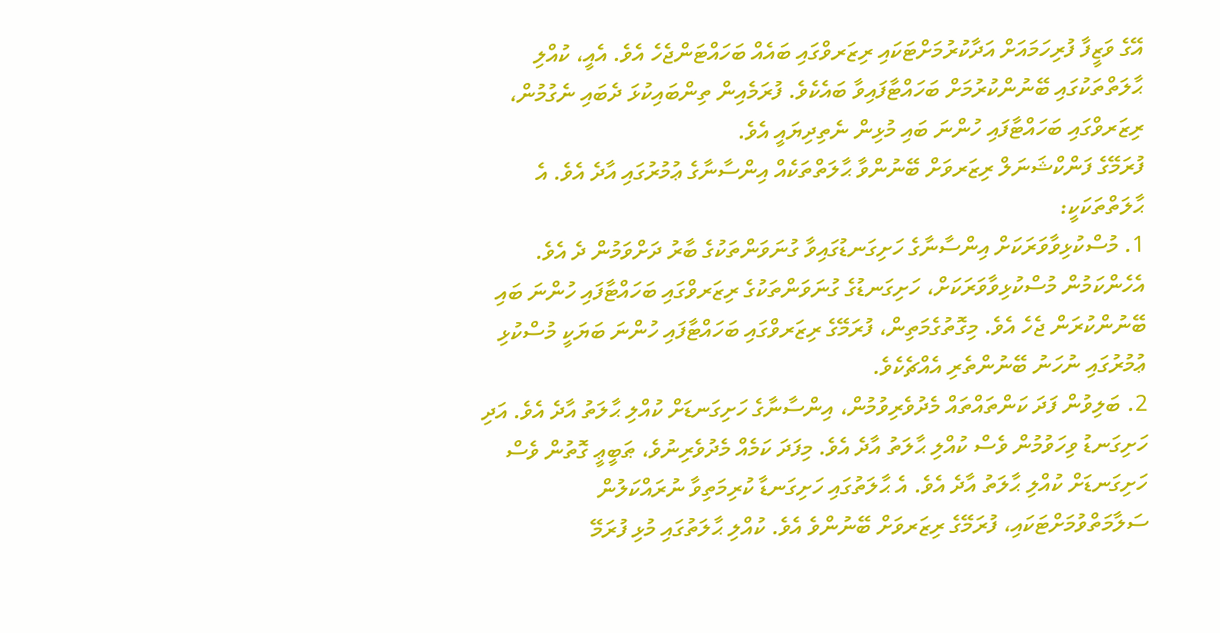އޭގެ ވަޒީފާ ފުރިހަމައަށް އަދާކުރުމަށްޓަކައި ރިޒަރވްގައި ބައެއް ބަހައްޓަންޖެހެ އެވެ. އެއީ، ކުއްލި ޙާލަތްތަކުގައި ބޭނުންކުރުމަށް ބަހައްޓާފައިވާ ބައެކެވެ. ފުރަމެއިން ތިންބައިކުޅަ ދެބައި ނެގުމުން، ރިޒަރވްގައި ބަހައްޓާފައި ހުންނަ ބައި މުޅިން ނެތިދިޔައީ އެވެ.
ފުރަމޭގެ ފަންކްޝަނަލް ރިޒަރވަށް ބޭނުންވާ ޙާލަތްތަކެއް އިންސާނާގެ ޢުމުރުގައި އާދެ އެވެ. އެ ޙާލަތްތަކަކީ:
1. މުސްކުޅިވާވަރަކަށް އިންސާނާގެ ހަށިގަނޑުގައިވާ ގުނަވަންތަކުގެ ބާރު ދަށްވަމުން ދެ އެވެ. އެހެންކަމުން މުސްކުޅިވާވަރަކަށް، ހަށިގަނޑުގެ ގުނަވަންތަކުގެ ރިޒަރވްގައި ބަހައްޓާފައި ހުންނަ ބައި ބޭނުންކުރަން ޖެހެ އެވެ. މިގޮތުގެމަތިން، ފުރަމޭގެ ރިޒަރވްގައި ބަހައްޓާފައި ހުންނަ ބަޔަކީ މުސްކުޅި ޢުމުރުގައި ނުހަނު ބޭނުންތެރި އެއްޗެކެވެ.
2. ބަލިވުން ފަދަ ކަންތައްތައް މެދުވެރިވުމުން، އިންސާނާގެ ހަށިގަނޑަށް ކުއްލި ޙާލަތު އާދެ އެވެ. އަދި ހަށިގަނޑު ވިހަވުމުން ވެސް ކުއްލި ޙާލަތު އާދެ އެވެ. މިފަދަ ކަމެއް މެދުވެރިނުވެ، ޠަބީޢީ ގޮތުން ވެސް ހަށިގަނޑަށް ކުއްލި ޙާލަތު އާދެ އެވެ. އެ ޙާލަތުގައި ހަށިގަނޑާ ކުރިމަތިވާ ނުރައްކަލުން ސަލާމަތްވުމަށްޓަކައި، ފުރަމޭގެ ރިޒަރވަށް ބޭނުންވެ އެވެ. ކުއްލި ޙާލަތުގައި މުޅި ފުރަމޭ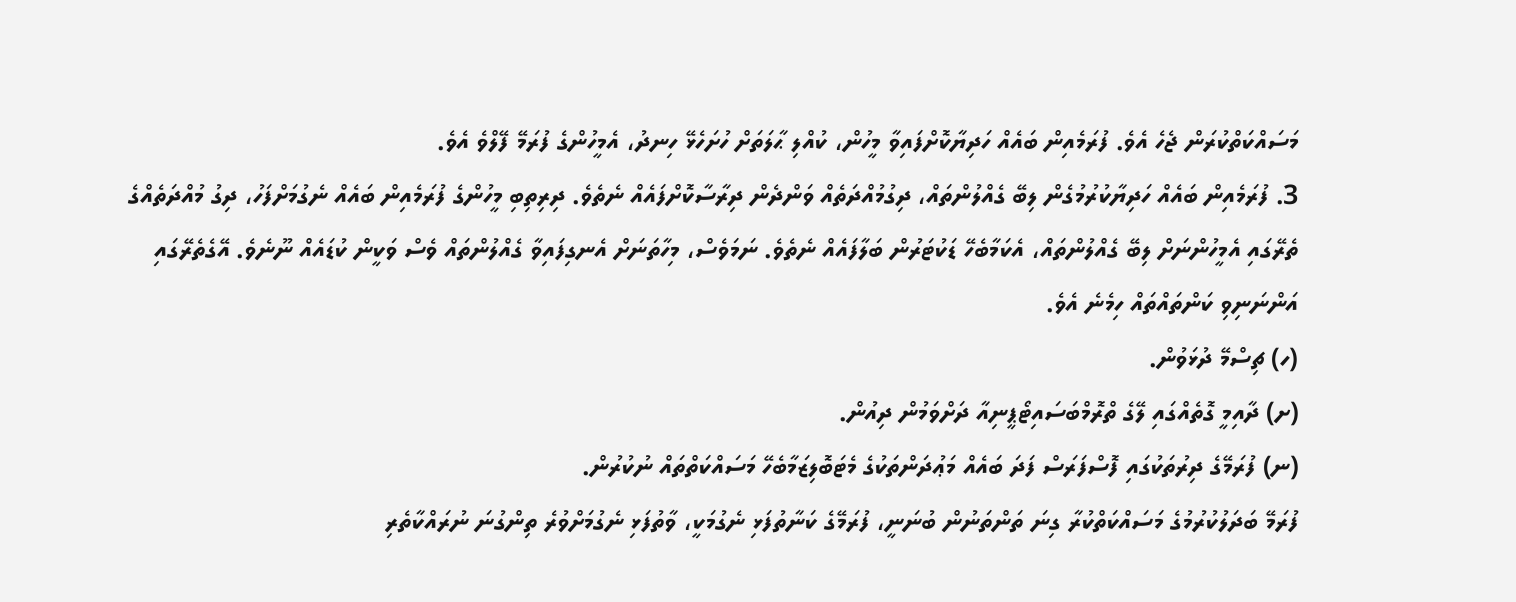މަސައްކަތްކުރަން ޖެހެ އެވެ. ފުރަމެއިން ބައެއް ހަދިޔާކޮށްފައިވާ މީހުން، ކުއްލި ޙާލަތަށް ހުށަހެޅޭ ހިނދު، އެމީހުންގެ ފުރަމޭ ފޭލްވެ އެވެ.
3. ފުރަމެއިން ބައެއް ހަދިޔާކުރުމުގެން ލިބޭ ގެއްލުންތައް، ދިގުމުއްދަތެއް ވަންދެން ދިރާސާކޮށްފައެއް ނެތެވެ. ދިރިތިބި މީހުންގެ ފުރަމެއިން ބައެއް ނެގުމަށްފަހު، ދިގު މުއްދަތެއްގެ ތެރޭގައި އެމީހުންނަށް ލިބޭ ގެއްލުންތައް، އެކަމާބެހޭ ޑަކުޓަރުން ބަލާފައެއް ނެތެވެ. ނަމަވެސް، މިހާތަނަށް އެނގިފައިވާ ގެއްލުންތައް ވެސް ވަކީން ކުޑައެއް ނޫނެވެ. އޭގެތެރޭގައި އަންނަނިވި ކަންތައްތައް ހިމެނެ އެވެ.
(ހ) ޗިސްމޭ ދުޅަވުން.
(ށ) ދާއިމީ ގޮތެއްގައި ލޭގެ ތްރޮމްބަސައިޓޯޕީނިއާ ދަށްވަމުން ދިއުން.
(ނ) ފުރަމޭގެ ދިރުތަކުގައި ފޮސްފަރަސް ފަދަ ބައެއް މަޢުދަންތަކުގެ މެޓަބޮލިޒަމާބެހޭ މަސައްކަތްތައް ނުކުރުން.
ފުރަމޭ ބަދަލުކުރުމުގެ މަސައްކަތްކުރާ ގިނަ ތަންތަނުން ބުނަނީ، ފުރަމޭގެ ކަނާތުފަޅި ނެގުމަކީ، ވާތުފަޅި ނެގުމަށްވުރެ ތިންގުނަ ނުރައްކާތެރި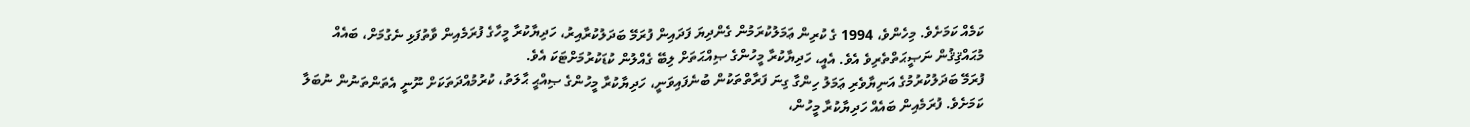ކަމެއް ކަމަށެވެ. މިހެންވެ، 1994 ގެ ކުރިން ޢަމަލުކުރަމުން ގެންދިޔަ ފަދައިން ފުރަމޭ ބަދަލުކުރާއިރު، ހަދިޔާކުރާ މީހާގެ ފުރަމެއިން ވާތުފަޅި ނެގުމަށް، ބައެއް މުޙައްޤިޤުން ނަޞީޙަތްތެރިވެ އެވެ. އެއީ، ހަދިޔާކުރާ މީހުންގެ ޞިއްޙަތަށް ލިބޭ ގެއްލުން ކުޑަކުރުމަށްޓަކަ އެވެ.
ފުރަމޭ ބަދަލުކުރުމުގެ އަނިޔާވެރި ޢަމަލު ހިންގާ ގިނަ ފަރާތްތަކުން ބުނެފައިވަނީ، ހަދިޔާކުރާ މީހުންގެ ޞިއްޙީ ޙާލަތު، ކުރުމުއްދަތަކަށް ނޫނީ އެތަންތަނުން ނުބަލާ ކަމަށެވެ. ފުރަމެއިން ބައެއް ހަދިޔާކުރާ މީހުން،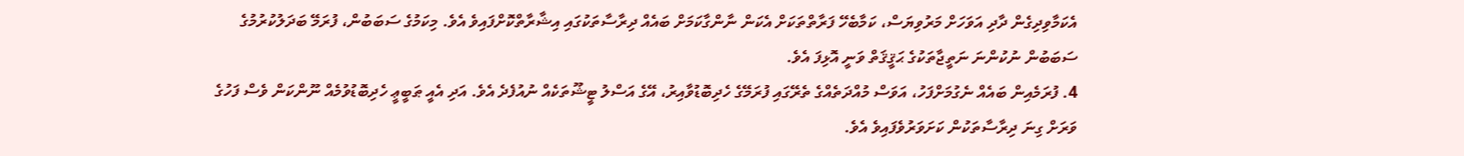އެކަމާވިދިގެން ދާދި އަވަހަށް މަރުވިޔަސް، ކަމާބެހޭ ފަރާތްތަކަށް އެކަން ނާންގާކަމަށް ބައެއް ދިރާސާތަކުގައި އިޝާރާތްކޮށްފައިވެ އެވެ. މިކަމުގެ ސަބަބުން، ފުރަމޭ ބަދަލުކުރުމުގެ ސަބަބުން ނުކުންނަ ނަތީޖާތަކުގެ ޙަޤީޤަތް ވަނީ އޮޅިފަ އެވެ.
4. ފުރަމެއިން ބައެއް ނެގުމަށްފަހު، އަވަސް މުއްދަތެއްގެ ތެރޭގައި ފުރަމޭގެ ހެދިބޮޑުވާއިރު، އޭގެ އަސްލު ޓީޝޫތަކެއް ނުއުފެދެ އެވެ. އަދި އެއީ ޠަބީޢީ ހެދިބޮޑުވުމެއް ނޫންކަން ވެސް ފަހުގެ ވަރަށް ގިނަ ދިރާސާތަކުން ކަށަވަރުވެފައިވެ އެވެ.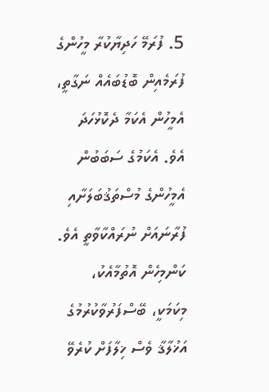5. ފުރަމޭ ހަދިޔާކުރާ މީހުންގެ ފުރަމެއިން ބޮޑުބައެއް ނަގާތީ، އެމީހުން އެކަމާ ދެކޮޅުހަދަ އެވެ. އެކަމުގެ ސަބަބުން އެމީހުންގެ މުސްތަޤުބަލަށާއި ފުރާނައަށް ނުރައްކާވާތީ އެވެ. ކަންމިހެން އޮތުމާއެކު، މިކަމަކީ، ބޭސްފަރުވާކުރުމުގެ އަޚުލާޤާ ވެސް ޚިލާފަށް ކުރެވޭ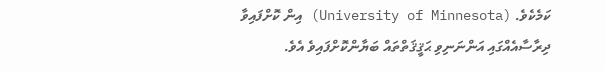ކަމެކެވެ. (University of Minnesota) އިން ކޮށްފައިވާ ދިރާސާއެއްގައި އަންނަނިވި ޙަޤީޤަތްތައް ބަޔާންކޮށްފައިވެ އެވެ.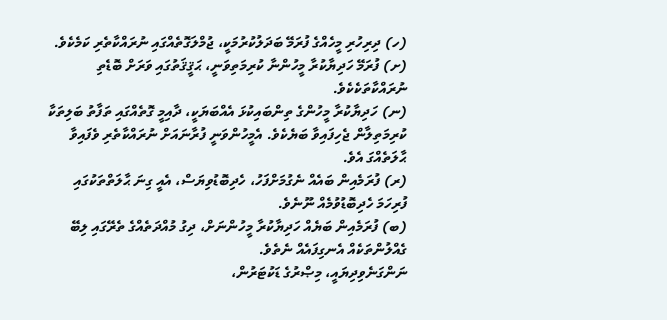(ހ) ދިރިހުރި މީހެއްގެ ފުރަމޭ ބަދަލުކުރުމަކީ، ޖުމްލަގޮތެއްގައި ނުރައްކާތެރި ކަމެކެވެ.
(ށ) ފުރަމޭ ހަދިޔާކުރާ މީހުންނާ ކުރިމަތިވަނީ، ޙަޤީޤަތުގައި ވަރަށް ބޮޑެތި ނުރައްކާތަކެކެވެ.
(ނ) ހަދިޔާކުރާ މީހުންގެ ތިންބައިކުޅަ އެއްބަޔަކީ، ދާއިމީ ގޮތެއްގައި ތަފާތު ބަލިތަކާ ކުރިމަތިލާން ޖެހިފައިވާ ބަޔެކެވެ. އެމީހުންވަނީ ފުރާނައަށް ނުރައްކާތެރި ވެފައިވާ ޙާލަތެއްގަ އެވެ.
(ރ) ފުރަމެއިން ބައެއް ނެގުމަށްފަހު، ހެދިބޮޑުވިޔަސް، އެއީ ގިނަ ޙާލަތްތަކުގައި ފުރިހަމަ ހެދިބޮޑުވުމެއް ނޫނެވެ.
(ބ) ފުރަމެއިން ބަޔެއް ހަދިޔާކުރާ މީހުންނަށް، ދިގު މުއްދަތެއްގެ ތެރޭގައި ލިބޭ ގެއްލުންތަކެއް އެނގިފައެއް ނެތެވެ.
ނަންގަނެވިދިޔައީ، މިޞްރުގެ ޑަކުޓަރުން،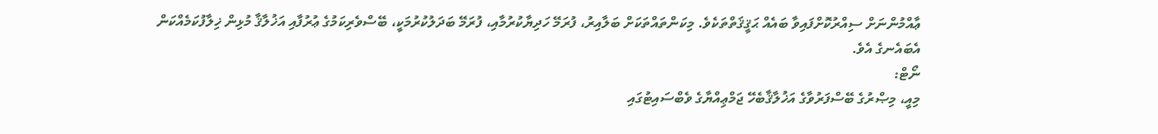ޢާއްމުންނަށް ސިއްރުކޮށްފައިވާ ބައެއް ޙަޤީޤަތްތަކެވެ. މިކަންތައްތަކަށް ބަލާއިރު، ފުރަމޭ ހަދިޔާކުރުމާއި، ފުރަމޭ ބަދަލުކުރުމަކީ، ބޭސްވެރިކަމުގެ ޢުރުފާއި އަޚުލާޤާ މުޅިން ޚިލާފުކަމެއްކަން އެބައެނގެ އެވެ.
ނޯޓް:
މިއީ، މިޞްރުގެ ބޭސްފަރުވާގެ އަޚުލާޤާބެހޭ ޖަމްޢިއްޔާގެ ވެބްސައިޓުގައި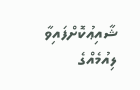ޝާއިޢުކޮށްފައިވާ ލިއުމެއްގެ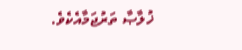ޚުލާޞާ ތަރުޖަމާއެކެވެ.